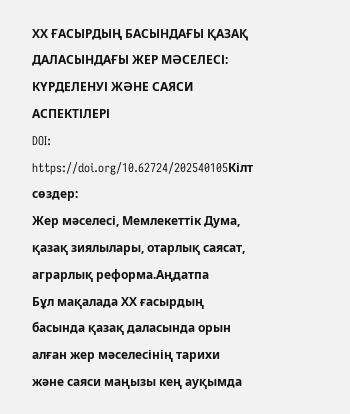ХХ ҒАСЫРДЫҢ БАСЫНДАҒЫ ҚАЗАҚ ДАЛАСЫНДАҒЫ ЖЕР МӘСЕЛЕСІ: КҮРДЕЛЕНУІ ЖӘНЕ САЯСИ АСПЕКТІЛЕРІ
DOI:
https://doi.org/10.62724/202540105Кілт сөздер:
Жер мәселесі, Мемлекеттік Дума, қазақ зиялылары, отарлық саясат, аграрлық реформа.Аңдатпа
Бұл мақалада ХХ ғасырдың басында қазақ даласында орын алған жер мәселесінің тарихи және саяси маңызы кең ауқымда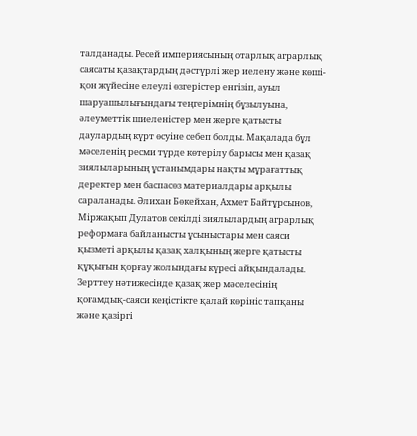талданады. Ресей империясының отарлық аграрлық саясаты қазақтардың дәстүрлі жер иелену және көші-қон жүйесіне елеулі өзгерістер енгізіп, ауыл шаруашылығындағы теңгерімнің бұзылуына, әлеуметтік шиеленістер мен жерге қатысты даулардың күрт өсуіне себеп болды. Мақалада бұл мәселенің ресми түрде көтерілу барысы мен қазақ зиялыларының ұстанымдары нақты мұрағаттық деректер мен баспасөз материалдары арқылы сараланады. Әлихан Бөкейхан, Ахмет Байтұрсынов, Міржақып Дулатов секілді зиялылардың аграрлық реформаға байланысты ұсыныстары мен саяси қызметі арқылы қазақ халқының жерге қатысты құқығын қорғау жолындағы күресі айқындалады. Зерттеу нәтижесінде қазақ жер мәселесінің қоғамдық-саяси кеңістікте қалай көрініс тапқаны және қазіргі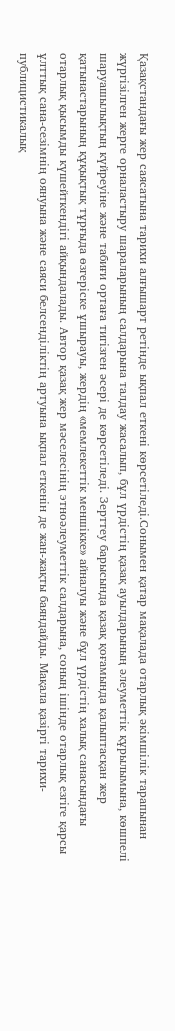Қазақстандағы жер саясатына тарихи алғышарт ретінде ықпал еткені көрсетіледі.Сонымен қатар мақалада отарлық әкімшілік тарапынан жүргізілген жерге орналастыру шараларының салдарына талдау жасалып, бұл үрдістің қазақ ауылдарының әлеуметтік құрылымына, көшпелі шаруашылықтың күйреуіне және табиғи ортаға тигізген әсері де көрсетіледі. Зерттеу барысында қазақ қоғамында қалыптасқан жер қатынастарының құқықтық тұрғыда өзгеріске ұшырауы, жердің «мемлекеттік меншікке» айналуы және бұл үрдістің халық санасындағы отарлық қысымды күшейткендігі айқындалады. Автор қазақ жер мәселесінің этноәлеуметтік салдарына, соның ішінде отарлық езгіге қарсы ұлттық сана-сезімнің оянуына және саяси белсенділіктің артуына ықпал еткенін де жан-жақты баяндайды. Мақала қазіргі тарихи-публицистикалық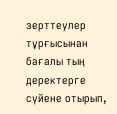зерттеулер тұрғысынан бағалы тың деректерге сүйене отырып,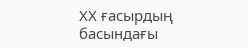ХХ ғасырдың басындағы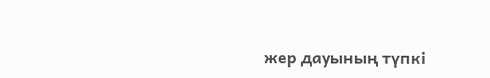жер дауының түпкі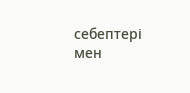себептері мен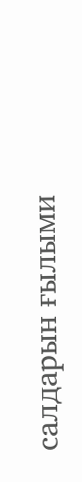салдарын ғылыми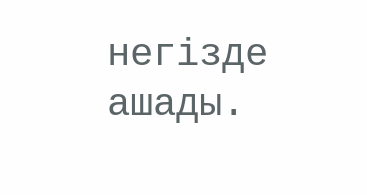негізде ашады.